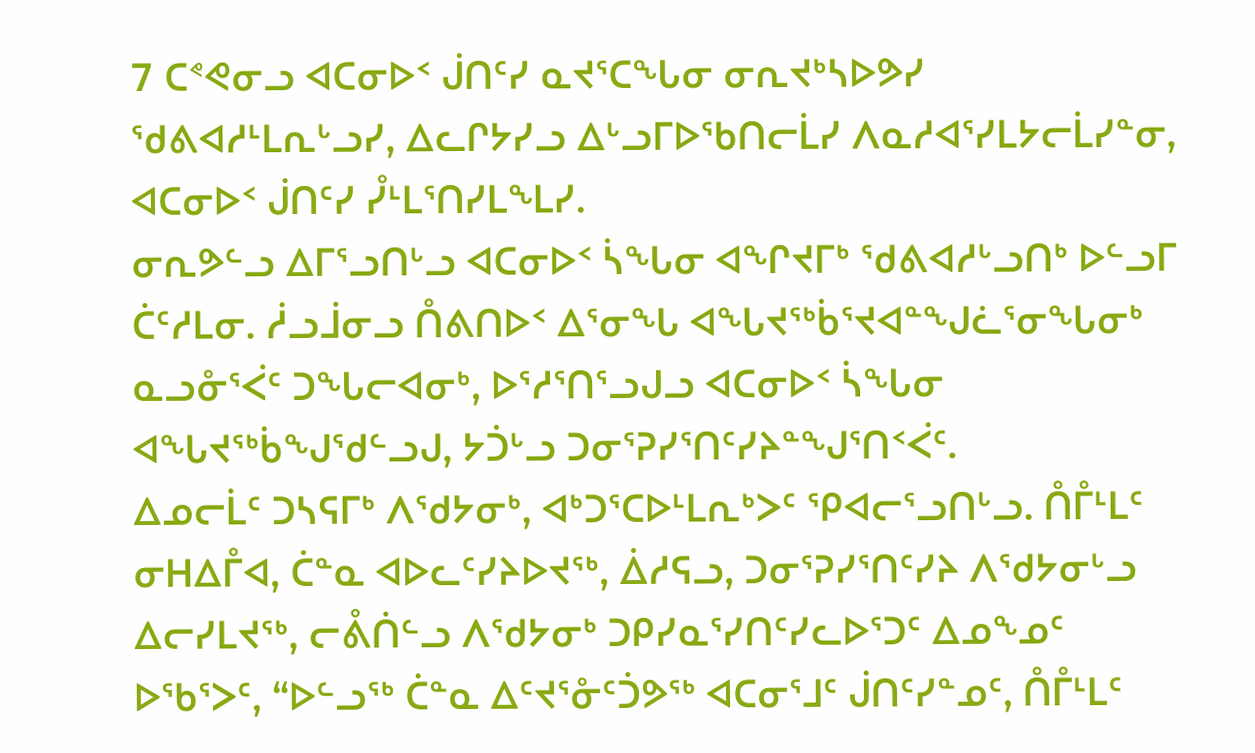7 ᑕᕝᕙᓂᓗ ᐊᑕᓂᐅᑉ ᒎᑎᑦᓯ ᓇᔪᕐᑕᖓᓂ ᓂᕆᔪᒃᓴᐅᕗᓯ ᖁᕕᐊᓱᒻᒪᕆᒡᓗᓯ, ᐃᓚᒋᔭᓯᓗ ᐃᒡᓗᒥᐅᖃᑎᓕᒫᓯ ᐱᓇᓱᐊᕐᓯᒪᔭᓕᒫᓯᓐᓂ, ᐊᑕᓂᐅᑉ ᒎᑎᑦᓯ ᓮᒻᒪᕐᑎᓯᒪᖕᒪᓯ.
ᓂᕆᕗᓪᓗ ᐃᒥᕐᓗᑎᒡᓗ ᐊᑕᓂᐅᑉ ᓵᖓᓂ ᐊᖏᔪᒥᒃ ᖁᕕᐊᓱᒡᓗᑎᒃ ᐅᓪᓗᒥ ᑖᑦᓱᒪᓂ. ᓲᓗᒨᓂᓗ ᑍᕕᑎᐅᑉ ᐃᕐᓂᖓ ᐊᖓᔪᖅᑳᕐᔪᐊᓐᖑᓛᕐᓂᖓᓂᒃ ᓇᓗᓁᕐᐹᑦ ᑐᖓᓕᐊᓂᒃ, ᐅᕐᓱᕐᑎᕐᓗᒍᓗ ᐊᑕᓂᐅᑉ ᓵᖓᓂ ᐊᖓᔪᖅᑳᖑᖁᓪᓗᒍ, ᔭᑑᒡᓗ ᑐᓂᕐᕈᓯᕐᑎᑦᓯᔨᓐᖑᕐᑎᑉᐹᑦ.
ᐃᓄᓕᒫᑦ ᑐᓴᕋᒥᒃ ᐱᖁᔭᓂᒃ, ᐊᒃᑐᕐᑕᐅᒻᒪᕆᒃᐳᑦ ᕿᐊᓕᕐᓗᑎᒡᓗ. ᑍᒤᒻᒪᑦ ᓂᕼᐃᒤᐊ, ᑖᓐᓇ ᐊᐅᓚᑦᓯᔨᐅᔪᖅ, ᐄᓱᕋᓗ, ᑐᓂᕐᕈᓯᕐᑎᑦᓯᔨ ᐱᖁᔭᓂᒡᓗ ᐃᓕᓯᒪᔪᖅ, ᓕᕔᑏᓪᓗ ᐱᖁᔭᓂᒃ ᑐᑭᓯᓇᕐᓯᑎᑦᓯᓚᐅᕐᑐᑦ ᐃᓄᖕᓄᑦ ᐅᖃᕐᐳᑦ, “ᐅᓪᓗᖅ ᑖᓐᓇ ᐃᑦᔪᕐᓁᑦᑑᕗᖅ ᐊᑕᓂᕐᒧᑦ ᒎᑎᑦᓯᓐᓄᑦ, ᑍᒤᒻᒪᑦ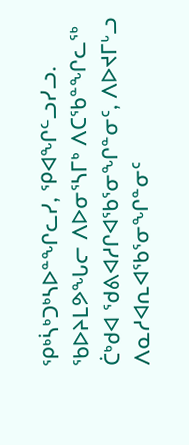ᕿᒃᓵᒃᑐᒃᓴᐅᓐᖏᓚᓯ, ᕿᐊᖏᓪᓗᓯᓗ.
ᖃᐅᔨᒪᕗᖓᓕ ᐱᐅᓂᕐᓴᒥᒃ ᐱᑕᖃᓐᖏᓚᖅ ᑖᒃᑯᐊ ᖁᕕᐊᓱᒋᐊᖃᕐᓂᖏᓐᓂᑦ, ᐱᐅᔪᒥᒡᓗ ᐱᓇᓱᐊᕆᐊᖃᕐᓂᖏᓐᓂᑦ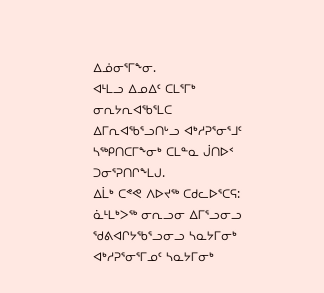ᐃᓅᓂᕐᒥᖕᓂ.
ᐊᒻᒪᓗ ᐃᓄᐃᑦ ᑕᒪᕐᒥᒃ ᓂᕆᔭᕆᐊᖃᕐᒪᑕ ᐃᒥᕆᐊᖃᕐᓗᑎᒡᓗ ᐊᒃᓱᕈᕐᓂᕐᒧᑦ ᓴᖅᑭᑎᑕᒥᖕᓂᒃ ᑕᒪᓐᓇ ᒎᑎᐅᑉ ᑐᓂᕐᕈᑎᒋᖕᒪᒍ.
ᐃᒫᒃ ᑕᕝᕙ ᐱᐅᔪᖅ ᑕᑯᓚᐅᕐᑕᕋ: ᓈᒻᒪᒃᐳᖅ ᓂᕆᓗᓂ ᐃᒥᕐᓗᓂᓗ ᖁᕕᐊᒋᔭᖃᕐᓗᓂᓗ ᓴᓇᔭᒥᓂᒃ ᐊᒃᓱᕈᕐᓂᕐᒥᓄᑦ ᓴᓇᔭᒥᓂᒃ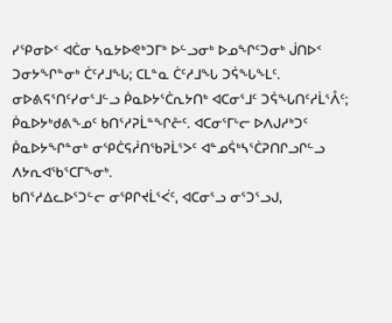ᓯᕿᓂᐅᑉ ᐊᑖᓂ ᓴᓇᔭᐅᕙᒃᑐᒥᒃ ᐅᓪᓗᓂᒃ ᐅᓄᖏᑦᑐᓂᒃ ᒎᑎᐅᑉ ᑐᓂᔭᖏᓐᓂᒃ ᑖᑦᓱᒧᖓ; ᑕᒪᓐᓇ ᑖᑦᓱᒧᖓ ᑐᕌᖓᖕᒪᑦ.
ᓂᐅᕕᕋᕐᑎᑦᓯᓂᕐᒧᓪᓗ ᑮᓇᐅᔭᕐᑖᕆᔭᑎᒃ ᐊᑕᓂᕐᒧᑦ ᑐᕌᖓᑎᑦᓱᒫᕐᐰᑦ; ᑮᓇᐅᔭᒃᑯᕕᖕᓄᑦ ᑲᑎᕐᓱᕈᒫᓐᖏᓔᑦ. ᐊᑕᓂᕐᒥᒡᓕ ᐅᐱᒍᓱᒃᑐᑦ ᑮᓇᐅᔭᖏᓐᓂᒃ ᓂᕿᑖᕋᓲᑎᖃᕈᒫᕐᐳᑦ ᐊᓐᓄᕌᒃᓴᕐᑖᕈᑎᒋᓗᒋᓪᓗ ᐱᔭᕆᐊᖃᕐᑕᒥᖕᓂᒃ.
ᑲᑎᕐᓱᐃᓚᐅᕐᑐᓪᓕ ᓂᕿᒋᔪᒫᕐᐹᑦ, ᐊᑕᓂᕐᓗ ᓂᕐᑐᕐᓗᒍ,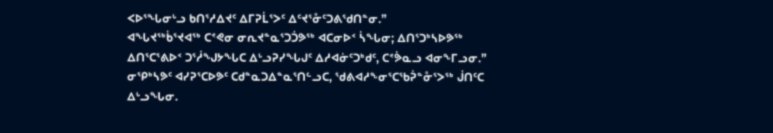ᐸᐅᕐᖓᓂᒡᓗ ᑲᑎᕐᓱᐃᔪᑦ ᐃᒥᕈᒫᕐᐳᑦ ᐃᑦᔪᕐᓁᑦᑐᕕᖁᑎᓐᓂ.”
ᐊᖓᔪᖅᑳᕐᔪᐊᖅ ᑕᕝᕙᓂ ᓂᕆᔪᓐᓇᕐᑐᑑᕗᖅ ᐊᑕᓂᐅᑉ ᓵᖓᓂ; ᐃᑎᕐᑐᒃᓴᐅᕗᖅ ᐃᑎᕐᑕᕐᕕᐅᑉ ᑐᕐᓲᖑᔭᖓᑕ ᐃᒡᓗᕈᓯᖓᒍᑦ ᐃᓱᐊᓃᑦᑐᒃᑯᑦ, ᑕᕝᕘᓇᓗ ᐊᓂᖕᒥᓗᓂ.”
ᓂᕿᒃᓴᕗᑦ ᐊᓯᕈᕐᑕᐅᕗᑦ ᑕᑯᓐᓇᑐᐃᓐᓇᕐᑎᓪᓗᑕ, ᖁᕕᐊᓱᖕᓂᕐᑕᖃᕉᓐᓁᕐᐳᖅ ᒎᑎᑦᑕ ᐃᒡᓗᖓᓂ.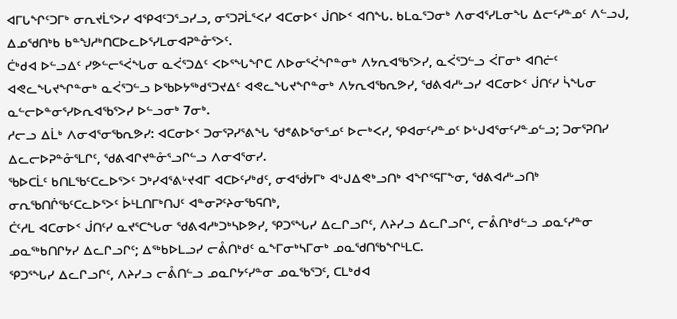ᐊᒥᒐᖏᑦᑐᒥᒃ ᓂᕆᔪᒫᕐᐳᓯ ᐊᕿᐊᑦᑐᕐᓗᓯᓗ, ᓂᕐᑐᕈᒫᕐᐸᓯ ᐊᑕᓂᐅᑉ ᒎᑎᐅᑉ ᐊᑎᖓ. ᑲᒪᓇᕐᑐᓂᒃ ᐱᓂᐊᕐᓯᒪᓂᖓ ᐃᓕᑦᓯᓐᓄᑦ ᐱᓪᓗᒍ, ᐃᓄᖁᑎᒃᑲ ᑲᓐᖑᓱᒃᑎᑕᐅᓚᐅᕐᓯᒪᓂᐊᕈᓐᓁᕐᐳᑦ.
ᑖᒃᑯᐊ ᐅᓪᓗᐃᑦ ᓯᕗᓪᓕᕐᐹᖓᓂ ᓇᐹᕐᑐᐃᑦ ᐸᐅᕐᖓᖏᑕ ᐱᐅᓂᕐᐹᖏᓐᓂᒃ ᐱᔭᕆᐊᖃᕐᐳᓯ, ᓇᐹᕐᑐᓪᓗ ᐹᒥᓂᒃ ᐊᑎᓖᑦ ᐊᕙᓚᖓᔪᖏᓐᓂᒃ ᓇᐹᕐᑐᓪᓗ ᐅᖃᐅᔭᖅᑯᕐᑐᔪᐃᑦ ᐊᕙᓚᖓᔪᖏᓐᓂᒃ ᐱᔭᕆᐊᖃᕆᕗᓯ, ᖁᕕᐊᓱᒡᓗᓯ ᐊᑕᓂᐅᑉ ᒎᑎᑦᓯ ᓵᖓᓂ ᓇᓪᓕᐅᓐᓂᕐᓯᐅᕆᐊᖃᕐᐳᓯ ᐅᓪᓗᓂᒃ 7ᓂᒃ.
ᓱᓕᓗ ᐃᒫᒃ ᐱᓂᐊᕐᓂᖃᕆᕗᓯ: ᐊᑕᓂᐅᑉ ᑐᓂᕐᕈᓯᕐᕕᖓ ᖁᕝᕕᐅᕐᓂᕐᓄᑦ ᐅᓕᒃᐸᓯ, ᕿᐊᓂᑦᓯᓐᓄᑦ ᐅᒡᒍᐊᕐᓂᑦᓯᓐᓄᓪᓗ; ᑐᓂᕐᕈᑎᓯ ᐃᓚᓕᐅᕈᓐᓁᕐᒪᒋᑦ, ᖁᕕᐊᒋᔪᓐᓁᕐᓗᒋᓪᓗ ᐱᓂᐊᕐᓂᓯ.
ᖃᐅᑕᒫᑦ ᑲᑎᒪᖃᑦᑕᓚᐅᕐᐳᑦ ᑐᒃᓯᐊᕐᕕᒡᔪᐊᒥ ᐊᑕᐅᑦᓯᒃᑯᑦ, ᓂᐊᖂᔭᒥᒃ ᐊᒡᒍᐃᕙᒃᓗᑎᒃ ᐊᖏᕐᕋᒥᖕᓂ, ᖁᕕᐊᓱᒡᓗᑎᒃ ᓂᕆᖃᑎᒌᖃᑦᑕᓚᐅᕐᐳᑦ ᐆᒻᒪᑎᒥᒃᑎᒍᑦ ᐊᓐᓂᕈᑦᔨᓂᖃᕋᑎᒃ,
ᑖᑦᓱᒪ ᐊᑕᓂᐅᑉ ᒎᑎᑦᓯ ᓇᔪᕐᑕᖓᓂ ᖁᕕᐊᓱᒃᑐᒃᓴᐅᕗᓯ, ᕿᑐᕐᖓᓯ ᐃᓚᒋᓗᒋᑦ, ᐱᔨᓯᓗ ᐃᓚᒋᓗᒋᑦ, ᓕᕔᑎᒃᑯᓪᓗ ᓄᓇᑦᓯᓐᓂ ᓄᓇᖅᑲᑎᒋᔭᓯ ᐃᓚᒋᓗᒋᑦ; ᐃᖅᑲᐅᒪᓗᓯ ᓕᕔᑎᒃᑯᑦ ᓇᖕᒥᓂᒃᓴᒥᓂᒃ ᓄᓇᖁᑎᖃᖏᒻᒪᑕ.
ᕿᑐᕐᖓᓯ ᐃᓚᒋᓗᒋᑦ, ᐱᔨᓯᓗ ᓕᕔᑎᓪᓗ ᓄᓇᒋᔭᑦᓯᓐᓂ ᓄᓇᖃᕐᑐᑦ, ᑕᒪᒃᑯᐊ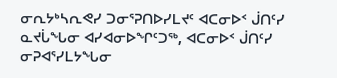ᓂᕆᔭᒃᓴᕆᕙᓯ ᑐᓂᕐᕈᑎᐅᓯᒪᔪᑦ ᐊᑕᓂᐅᑉ ᒎᑎᑦᓯ ᓇᔪᒑᖓᓂ ᐊᓯᐊᓂᐅᖏᑦᑐᖅ, ᐊᑕᓂᐅᑉ ᒎᑎᑦᓯ ᓂᕈᐊᕐᓯᒪᔭᖓᓂ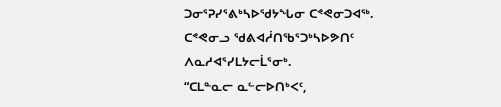ᑐᓂᕐᕈᓯᕐᕕᒃᓴᐅᖁᔭᖓᓂ ᑕᕝᕙᓂᑐᐊᖅ. ᑕᕝᕙᓂᓗ ᖁᕕᐊᓲᑎᖃᕐᑐᒃᓴᐅᕗᑎᑦ ᐱᓇᓱᐊᕐᓯᒪᔭᓕᒫᕐᓂᒃ.
“ᑕᒪᓐᓇᓕ ᓇᓪᓕᐅᑎᒃᐸᑦ,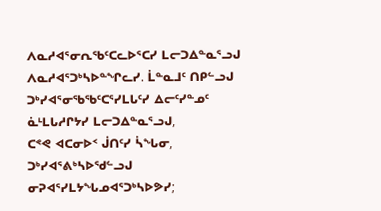ᐱᓇᓱᐊᕐᓂᕆᖃᑦᑕᓚᐅᕐᑕᓯ ᒪᓕᑐᐃᓐᓇᕐᓗᒍ ᐱᓇᓱᐊᕐᑐᒃᓴᐅᓐᖏᓚᓯ. ᒫᓐᓇᒧᑦ ᑎᑭᓪᓗᒍ ᑐᒃᓯᐊᕐᓂᖃᖃᑦᑕᕐᓯᒪᒐᑦᓯ ᐃᓕᑦᓯᓐᓄᑦ ᓈᒻᒪᒐᓱᒋᔭᓯ ᒪᓕᑐᐃᓐᓇᕐᓗᒍ,
ᑕᕝᕙ ᐊᑕᓂᐅᑉ ᒎᑎᑦᓯ ᓵᖓᓂ, ᑐᒃᓯᐊᕐᕕᒃᓴᐅᖁᓪᓗᒍ ᓂᕈᐊᕐᓯᒪᔭᖓᓄᐊᕐᑐᒃᓴᐅᕗᓯ;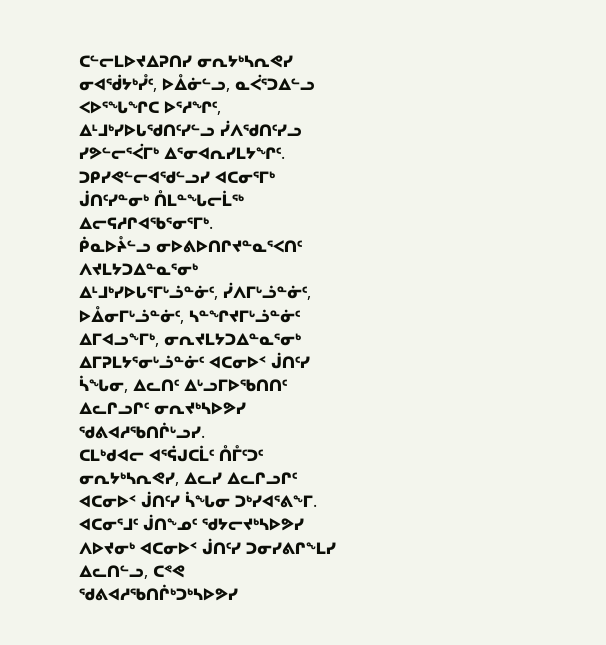ᑕᓪᓕᒪᐅᔪᐃᕈᑎᓯ ᓂᕆᔭᒃᓴᕆᕙᓯ ᓂᐊᖂᔭᒃᓮᑦ, ᐅᐂᓃᓪᓗ, ᓇᐹᕐᑐᐃᓪᓗ ᐸᐅᕐᖓᖏᑕ ᐅᕐᓱᖏᑦ, ᐃᒻᒧᒃᓯᐅᒐᖁᑎᑦᓯᓪᓗ ᓰᐱᖁᑎᑦᓯᓗ ᓯᕗᓪᓕᕐᐹᒥᒃ ᐃᕐᓂᐊᕆᓯᒪᔭᖏᑦ. ᑐᑭᓯᕙᓪᓕᐊᖁᓪᓗᓯ ᐊᑕᓂᕐᒥᒃ ᒎᑎᑦᓯᓐᓂᒃ ᑍᒪᓐᖓᓕᒫᖅ ᐃᓕᕋᓱᒋᐊᖃᕐᓂᕐᒥᒃ.
ᑮᓇᐅᔧᓪᓗ ᓂᐅᕕᐅᑎᒋᔪᓐᓇᕐᐸᑎᑦ ᐱᔪᒪᔭᑐᐃᓐᓇᕐᓂᒃ ᐃᒻᒧᒃᓯᐅᒐᕐᒥᒡᓘᓐᓃᑦ, ᓰᐱᒥᒡᓘᓐᓃᑦ, ᐅᐂᓂᒥᒡᓘᓐᓃᑦ, ᓴᓐᖏᔪᒥᒡᓘᓐᓃᑦ ᐃᒥᐊᓗᖕᒥᒃ, ᓂᕆᔪᒪᔭᑐᐃᓐᓇᕐᓂᒃ ᐃᒥᕈᒪᔭᕐᓂᒡᓘᓐᓃᑦ ᐊᑕᓂᐅᑉ ᒎᑎᑦᓯ ᓵᖓᓂ, ᐃᓚᑎᑦ ᐃᒡᓗᒥᐅᖃᑎᑎᑦ ᐃᓚᒋᓗᒋᑦ ᓂᕆᔪᒃᓴᐅᕗᓯ ᖁᕕᐊᓱᖃᑎᒌᒡᓗᓯ.
ᑕᒪᒃᑯᐊᓕ ᐊᕐᕌᒍᑕᒫᑦ ᑍᒤᑦᑐᑦ ᓂᕆᔭᒃᓴᕆᕙᓯ, ᐃᓚᓯ ᐃᓚᒋᓗᒋᑦ ᐊᑕᓂᐅᑉ ᒎᑎᑦᓯ ᓵᖓᓂ ᑐᒃᓯᐊᕐᕕᖕᒥ.
ᐊᑕᓂᕐᒧᑦ ᒎᑎᖕᓄᑦ ᖁᔭᓕᔪᒃᓴᐅᕗᓯ ᐱᐅᔪᓂᒃ ᐊᑕᓂᐅᑉ ᒎᑎᑦᓯ ᑐᓂᓯᕕᒋᖕᒪᓯ ᐃᓚᑎᓪᓗ, ᑕᕝᕙ ᖁᕕᐊᓱᖃᑎᒌᒃᑐᒃᓴᐅᕗᓯ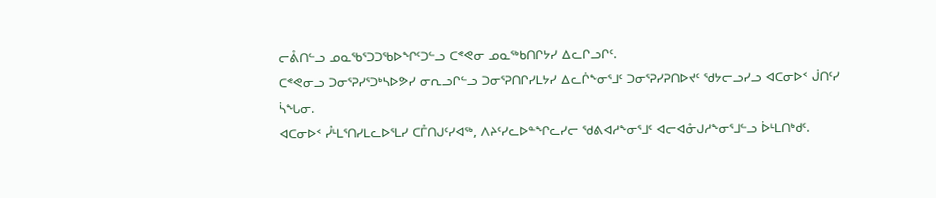ᓕᕔᑎᓪᓗ ᓄᓇᖃᕐᑐᑐᖃᐅᖏᑦᑐᓪᓗ ᑕᕝᕙᓂ ᓄᓇᖅᑲᑎᒋᔭᓯ ᐃᓚᒋᓗᒋᑦ.
ᑕᕝᕙᓂᓗ ᑐᓂᕐᕈᓯᕐᑐᒃᓴᐅᕗᓯ ᓂᕆᓗᒋᓪᓗ ᑐᓂᕐᕈᑎᒋᓯᒪᔭᓯ ᐃᓚᒌᖕᓂᕐᒧᑦ ᑐᓂᕐᕈᓯᕈᑎᐅᔪᑦ ᖁᔭᓕᓗᓯᓗ ᐊᑕᓂᐅᑉ ᒎᑎᑦᓯ ᓵᖓᓂ.
ᐊᑕᓂᐅᑉ ᓮᒻᒪᕐᑎᓯᒪᓚᐅᕐᒪᓯ ᑕᒤᑎᒍᑦᓯᐊᖅ, ᐱᔨᑦᓯᓚᐅᓐᖏᓚᓯᓕ ᖁᕕᐊᓱᖕᓂᕐᒧᑦ ᐊᓕᐊᓁᒍᓱᖕᓂᕐᒧᓪᓗ ᐆᒻᒪᑎᒃᑯᑦ.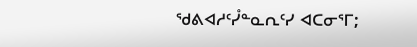ᖁᕕᐊᓱᑦᓮᓐᓇᕆᑦᓯ ᐊᑕᓂᕐᒥ;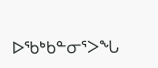ᐅᖃᒃᑲᓐᓂᕐᐳᖓ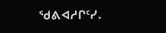ᖁᕕᐊᓱᒋᑦᓯ.